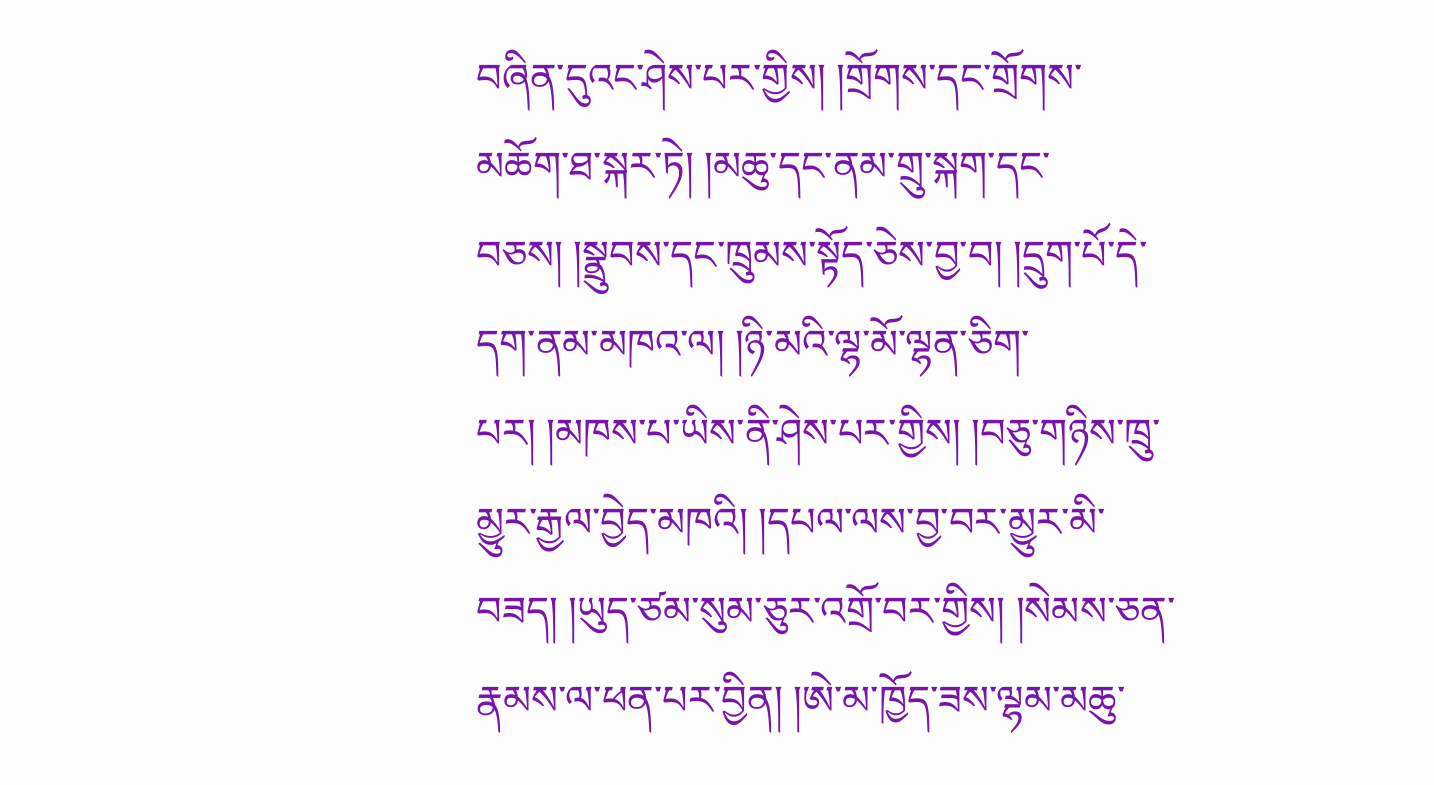བཞིན་དུའང་ཤེས་པར་གྱིས། །གྲོགས་དང་གྲོགས་མཆོག་ཐ་སྐར་ཏེ། །མཆུ་དང་ནམ་གྲུ་སྐག་དང་བཅས། །སྣྲུབས་དང་ཁྲུམས་སྟོད་ཅེས་བྱ་བ། །དྲུག་པོ་དེ་དག་ནམ་མཁའ་ལ། །ཉི་མའི་ལྷ་མོ་ལྷན་ཅིག་པར། །མཁས་པ་ཡིས་ནི་ཤེས་པར་གྱིས། །བཅུ་གཉིས་ཁྲུ་མྱུར་རྒྱལ་བྱེད་མཁའི། །དཔལ་ལས་བྱ་བར་མྱུར་མི་བཟད། །ཡུད་ཙམ་སུམ་ཅུར་འགྲོ་བར་གྱིས། །སེམས་ཅན་རྣམས་ལ་ཕན་པར་བྱིན། །ཨེ་མ་ཁྱོད་ཟས་ལྷམ་མཆུ་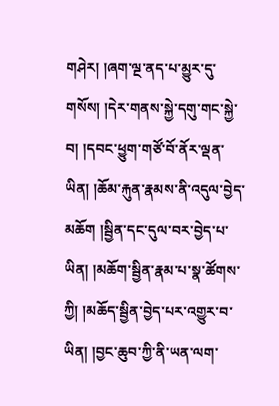གཤེར། །ཞག་ལྔ་ནད་པ་མྱུར་དུ་གསོས། །དེར་གནས་སྐྱེ་དགུ་གང་སྐྱེ་བ། །དབང་ཕྱུག་གཙོ་བོ་ནོར་ལྡན་ཡིན། །ཆོམ་རྐུན་རྣམས་ནི་འདུལ་བྱེད་མཆོག །སྦྱིན་དང་དུལ་བར་བྱེད་པ་ཡིན། །མཆོག་སྦྱིན་རྣམ་པ་སྣ་ཚོགས་ཀྱི། །མཆོད་སྦྱིན་བྱེད་པར་འགྱུར་བ་ཡིན། །བྱང་ཆུབ་ཀྱི་ནི་ཡན་ལག་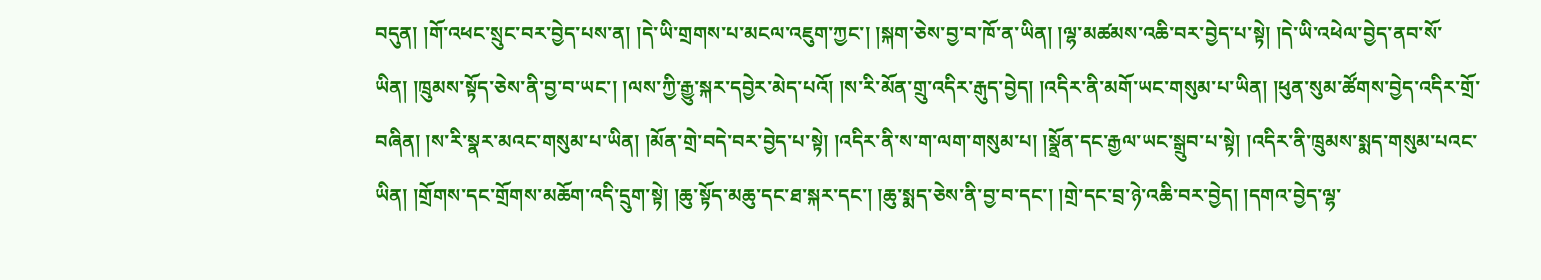བདུན། །གོ་འཕང་སྲུང་བར་བྱེད་པས་ན། །དེ་ཡི་གྲགས་པ་མངལ་འཇུག་ཀྱང་། །སྐག་ཅེས་བྱ་བ་ཁོ་ན་ཡིན། །ལྷ་མཚམས་འཆི་བར་བྱེད་པ་སྟེ། །དེ་ཡི་འཕེལ་བྱེད་ནབ་སོ་ཡིན། །ཁྲུམས་སྟོད་ཅེས་ནི་བྱ་བ་ཡང་། །ལས་ཀྱི་རྒྱུ་སྐར་དབྱེར་མེད་པའོ། །ས་རི་མོན་གྲུ་འདིར་རྒུད་བྱེད། །འདིར་ནི་མགོ་ཡང་གསུམ་པ་ཡིན། །ཕུན་སུམ་ཚོགས་བྱེད་འདིར་གྲོ་བཞིན། །ས་རི་སྣར་མའང་གསུམ་པ་ཡིན། །མོན་གྲེ་བདེ་བར་བྱེད་པ་སྟེ། །འདིར་ནི་ས་ག་ལག་གསུམ་པ། །སྣྲོན་དང་རྒྱལ་ཡང་སྒྲུབ་པ་སྟེ། །འདིར་ནི་ཁྲུམས་སྨད་གསུམ་པའང་ཡིན། །གྲོགས་དང་གྲོགས་མཆོག་འདི་དྲུག་སྟེ། །ཆུ་སྟོད་མཆུ་དང་ཐ་སྐར་དང་། །ཆུ་སྨད་ཅེས་ནི་བྱ་བ་དང་། །གྲེ་དང་བྲ་ཉེ་འཆི་བར་བྱེད། །དགའ་བྱེད་ལྷ་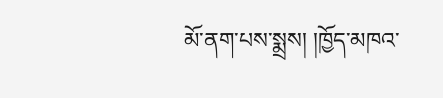མོ་ནག་པས་སྨྲས། །ཁྱོད་མཁའ་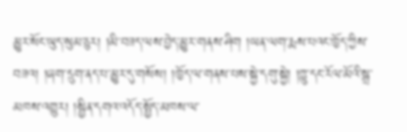མྱུར་སོང་ཡུད་སུམ་ཅུར། །མི་བཟད་ལས་བྱེད་མྱུར་གནས་ཤིག །ཡན་ལག་རྨས་པའང་ཁྱོད་ཀྱིས་བཟའ། །ཞག་དྲུག་ནད་པ་མྱུར་དུ་གསོས། །ཁྱོད་ལ་གནས་པས་སྐྱེ་དགུ་སྐྱེ། །གླུ་དང་རོལ་མོའི་སྒྲ་མཁས་འགྱུར། །སྦྱིན་དགའ་འདོད་སྤྱོད་མཁས་ལ་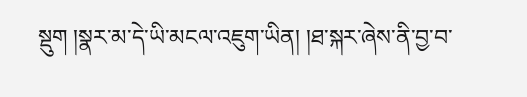སྡུག །སྣར་མ་དེ་ཡི་མངལ་འཇུག་ཡིན། །ཐ་སྐར་ཞེས་ནི་བྱ་བ་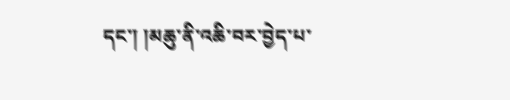དང་། །མཆུ་ནི་འཆི་བར་བྱེད་པ་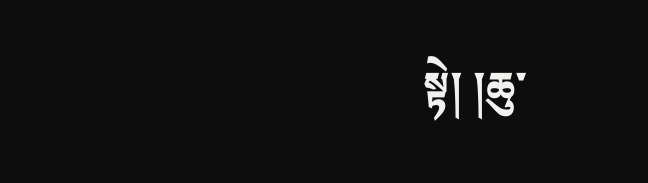སྟེ། །ཆུ་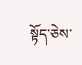སྟོད་ཅེས་